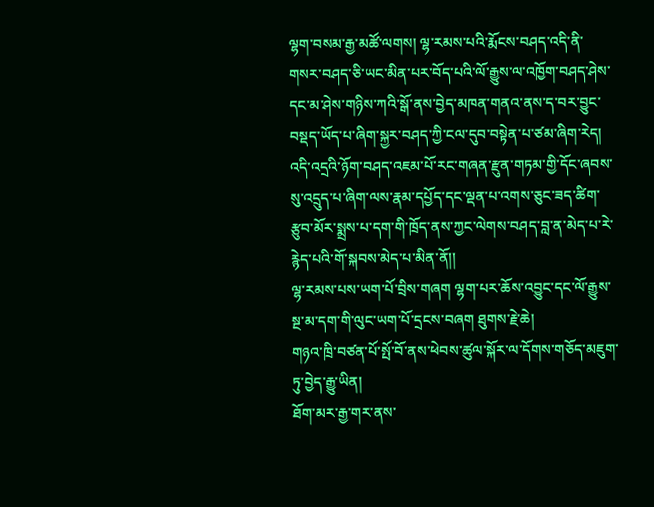ལྷག་བསམ་རྒྱ་མཚོ་ལགས། ལྷ་རམས་པའི་རྨོངས་བཤད་འདི་ནི་གསར་བཤད་ཅི་ཡང་མིན་པར་བོད་པའི་ལོ་རྒྱུས་ལ་འཁྱོག་བཤད་ཤེས་དང་མ་ཤེས་གཉིས་ཀའི་སྒོ་ནས་བྱེད་མཁན་གནའ་ནས་ད་བར་བྱུང་བསྡད་ཡོད་པ་ཞིག་སྐྱར་བཤད་ཀྱི་ངལ་དུབ་བསྟེན་པ་ཙམ་ཞིག་རེད། འདི་འདྲའི་ཉོག་བཤད་འཇམ་པོ་རང་གཞན་རྫུན་གཏམ་གྱི་དོང་ཞབས་སུ་འདྲུད་པ་ཞིག་ལས་རྣམ་དཔྱོད་དང་ལྡན་པ་འགས་ཅུང་ཟད་ཚིག་རྩུབ་མོར་སྨྲས་པ་དག་གི་ཁྲོད་ནས་ཀྱང་ལེགས་བཤད་བླ་ན་མེད་པ་རེ་རྙེད་པའི་གོ་སྐབས་མེད་པ་མིན་ནོ།།
ལྷ་རམས་པས་ཡག་པོ་བྲིས་གཞག ལྷག་པར་ཆོས་འབྱུང་དང་ལོ་རྒྱུས་སྔ་མ་དག་གི་ལུང་ཡག་པོ་དྲངས་བཞག ཐུགས་རྗེ་ཆེ།
གཉའ་ཁྲི་བཙན་པོ་སྤོ་བོ་ནས་ཕེབས་ཚུལ་སྐོར་ལ་དོགས་གཅོད་མཇུག་ཏུ་བྱེད་རྒྱུ་ཡིན།
ཐོག་མར་རྒྱ་གར་ནས་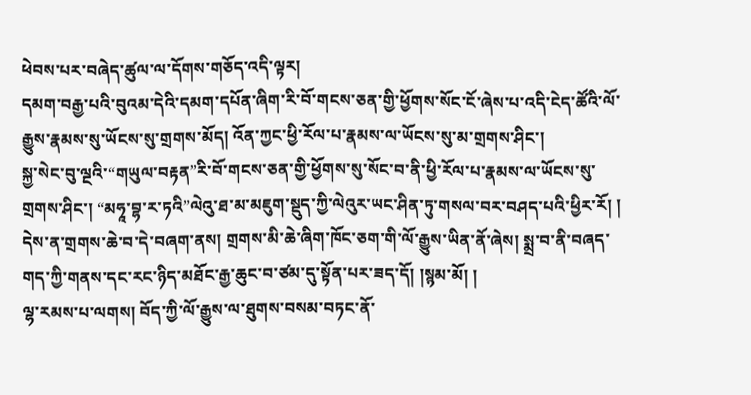ཕེབས་པར་བཞེད་ཚུལ་ལ་དོགས་གཅོད་འདི་ལྟར།
དམག་བརྒྱ་པའི་བུའམ་དེའི་དམག་དཔོན་ཞིག་རི་བོ་གངས་ཅན་གྱི་ཕྱོགས་སོང་ངོ་ཞེས་པ་འདི་ངེད་ཚོའི་ལོ་རྒྱུས་རྣམས་སུ་ཡོངས་སུ་གྲགས་མོད། འོན་ཀྱང་ཕྱི་རོལ་པ་རྣམས་ལ་ཡོངས་སུ་མ་གྲགས་ཤིང་།
སྐྱ་སེང་བུ་ལྔའི་“གཡུལ་བརྟན”རི་བོ་གངས་ཅན་གྱི་ཕྱོགས་སུ་སོང་བ་ནི་ཕྱི་རོལ་པ་རྣམས་ལ་ཡོངས་སུ་གྲགས་ཤིང་། “མཧཱ་བྷ་ར་ཏའི”ལེའུ་ཐ་མ་མཇུག་སྡུད་ཀྱི་ལེའུར་ཡང་ཤིན་ཏུ་གསལ་བར་བཤད་པའི་ཕྱིར་རོ། །
དེས་ན་གྲགས་ཆེ་བ་དེ་བཞག་ནས། གྲགས་མི་ཆེ་ཞིག་ཁོང་ཅག་གི་ལོ་རྒྱུས་ཡིན་ནོ་ཞེས། སྨྲ་བ་ནི་བཞད་གད་ཀྱི་གནས་དང་རང་ཉིད་མཐོང་རྒྱ་ཆུང་བ་ཙམ་དུ་སྟོན་པར་ཟད་དོ། །སྙམ་མོ། །
ལྷ་རམས་པ་ལགས། བོད་ཀྱི་ལོ་རྒྱུས་ལ་ཐུགས་བསམ་བཏང་ནོ་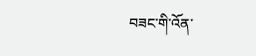བཟང་གི་འོན་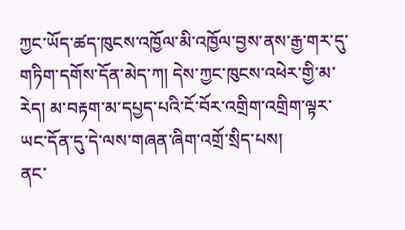ཀྱང་ཡོད་ཚད་ཁུངས་འཁྱོལ་མི་འཁྱོལ་བྱས་ནས་རྒྱ་གར་དུ་གཏིག་དགོས་དོན་མེད་ཀ། དེས་ཀྱང་ཁུངས་འཕེར་གྱི་མ་རེད། མ་བརྟག་མ་དཔྱད་པའི་ངོ་བོར་འགྲིག་འགྲིག་ལྟར་ཡང་དོན་དུ་དེ་ལས་གཞན་ཞིག་འགྲོ་སྲིད་པས།
ནང་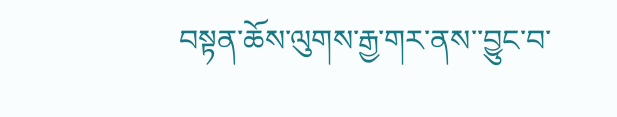བསྟན་ཆོས་ལུགས་རྒྱ་གར་ནས་་བྱུང་བ་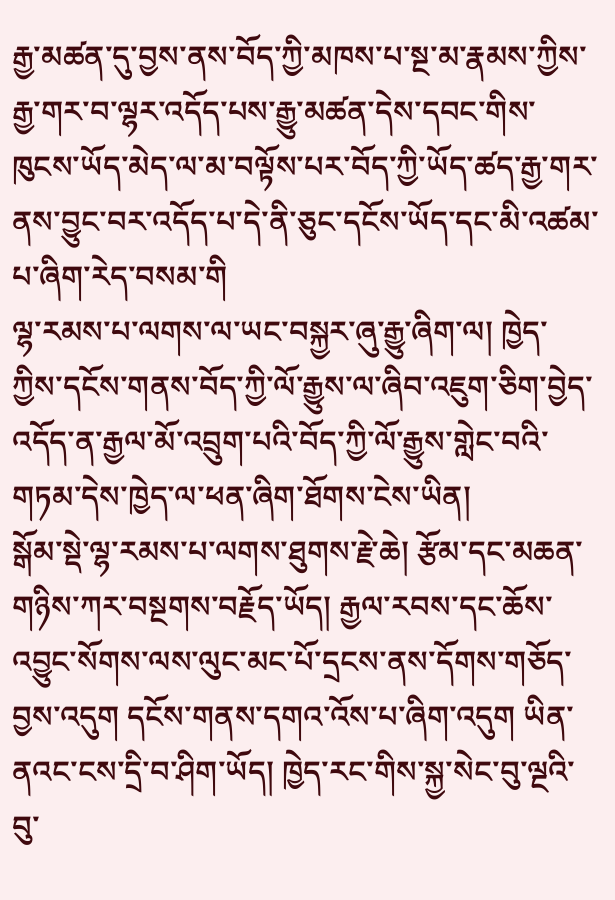རྒྱ་མཚན་དུ་བྱས་ནས་བོད་ཀྱི་མཁས་པ་སྔ་མ་རྣམས་ཀྱིས་རྒྱ་གར་བ་ལྷར་འདོད་པས་རྒྱུ་མཚན་དེས་དབང་གིས་ཁུངས་ཡོད་མེད་ལ་མ་བལྟོས་པར་བོད་ཀྱི་ཡོད་ཚད་རྒྱ་གར་ནས་བྱུང་བར་འདོད་པ་དེ་ནི་ཅུང་དངོས་ཡོད་དང་མི་འཚམ་པ་ཞིག་རེད་བསམ་གི
ལྷ་རམས་པ་ལགས་ལ་ཡང་བསྐྱར་ཞུ་རྒྱུ་ཞིག་ལ། ཁྱེད་ཀྱིས་དངོས་གནས་བོད་ཀྱི་ལོ་རྒྱུས་ལ་ཞིབ་འཇུག་ཅིག་བྱེད་འདོད་ན་རྒྱལ་མོ་འབྲུག་པའི་བོད་ཀྱི་ལོ་རྒྱུས་གླེང་བའི་གཏམ་དེས་ཁྱེད་ལ་ཕན་ཞིག་ཐོགས་ངེས་ཡིན།
སྒོམ་སྡེ་ལྷ་རམས་པ་ལགས་ཐུགས་རྗེ་ཆེ། རྩོམ་དང་མཆན་གཉིས་ཀར་བསྔགས་བརྗོད་ཡོད། རྒྱལ་རབས་དང་ཆོས་འབྱུང་སོགས་ལས་ལུང་མང་པོ་དྲངས་ནས་དོགས་གཅོད་བྱས་འདུག དངོས་གནས་དགའ་འོས་པ་ཞིག་འདུག ཡིན་ནའང་ངས་དྲི་བ་ཤིག་ཡོད། ཁྱེད་རང་གིས་སྐྱ་སེང་བུ་ལྔའི་བུ་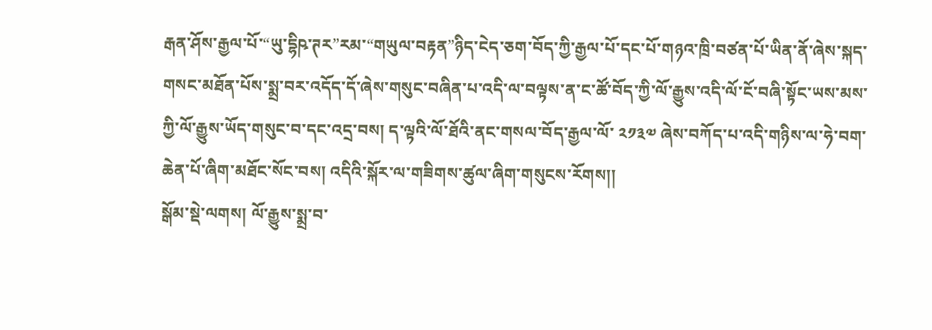རྒན་ཤོས་རྒྱལ་པོ་“ཡུ་དྷིཥ་ཊར”རམ་“གཡུལ་བརྟན”ཉིད་ངེད་ཅག་བོད་ཀྱི་རྒྱལ་པོ་དང་པོ་གཉའ་ཁྲི་བཙན་པོ་ཡིན་ནོ་ཞེས་སྐད་གསང་མཐོན་པོས་སྨྲ་བར་འདོད་དོ་ཞེས་གསུང་བཞིན་པ་འདི་ལ་བལྟས་ན་ང་ཚོ་བོད་ཀྱི་ལོ་རྒྱུས་འདི་ལོ་ངོ་བཞི་སྟོང་ཡས་མས་ཀྱི་ལོ་རྒྱུས་ཡོད་གསུང་བ་དང་འདྲ་བས། ད་ལྟའི་ལོ་ཐོའི་ནང་གསལ་བོད་རྒྱལ་ལོ་ ༢༡༣༧ ཞེས་བཀོད་པ་འདི་གཉིས་ལ་ཧེ་བག་ཆེན་པོ་ཞིག་མཐོང་སོང་བས། འདིའི་སྐོར་ལ་གཟིགས་ཚུལ་ཞིག་གསུངས་རོགས།།
སྒོམ་སྡེ་ལགས། ལོ་རྒྱུས་སྨྲ་བ་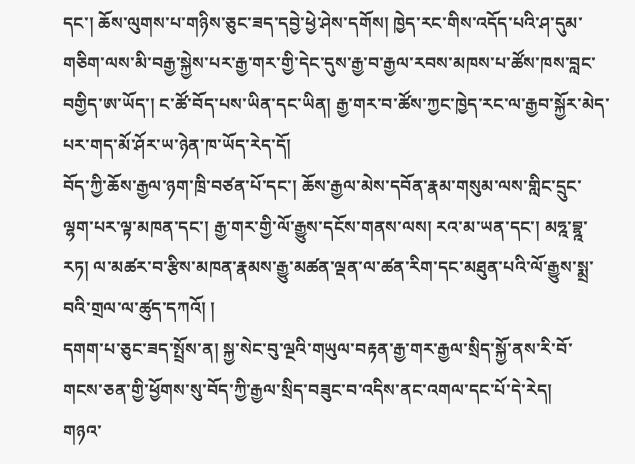དང་། ཆོས་ལུགས་པ་གཉིས་ཅུང་ཟད་དབྱེ་ཕྱེ་ཤེས་དགོས། ཁྱེད་རང་གིས་འདོད་པའི་ཤ་དུམ་གཅིག་ལས་མི་བརྒྱ་སྐྱེས་པར་རྒྱ་གར་གྱི་དེང་དུས་རྒྱ་བ་རྒྱལ་རབས་མཁས་པ་ཚོས་ཁས་བླང་བགྱིད་ཨ་ཡོད་། ང་ཚོ་བོད་པས་ཡིན་དང་ཡིན། རྒྱ་གར་བ་ཚོས་ཀྱང་ཁྱེད་རང་ལ་རྒྱབ་སྐྱོར་མེད་པར་གད་མོ་ཤོར་ཡ་ཉེན་ཁ་ཡོད་རེད་དོ།
བོད་ཀྱི་ཆོས་རྒྱལ་ཉག་ཁྲི་བཙན་པོ་དང་། ཆོས་རྒྱལ་མེས་དབོན་རྣམ་གསུམ་ལས་གླིང་དྲུང་ལྷག་པར་ལྟ་མཁན་དང་། རྒྱ་གར་གྱི་ལོ་རྒྱུས་དངོས་གནས་ལས། རའ་མ་ཡན་དང་། མཧྰ་བྷྰ་རཏ། ལ་མཚར་བ་རྩིས་མཁན་རྣམས་རྒྱུ་མཚན་ལྡན་ལ་ཚན་རིག་དང་མཐུན་པའི་ལོ་རྒྱུས་སྨྲ་བའི་གྲལ་ལ་ཚུད་དཀའོ། །
དགག་པ་ཅུང་ཟད་སྤྲོས་ན། སྐྱ་སེང་བུ་ལྔའི་གཡུལ་བརྟན་རྒྱ་གར་རྒྱལ་སྲིད་སྐྱོ་ནས་རི་བོ་གངས་ཅན་གྱི་ཕྱོགས་སུ་བོད་ཀྱི་རྒྱལ་སྲིད་བཟུང་བ་འདིས་ནང་འགལ་དང་པོ་དེ་རེད།
གཉའ་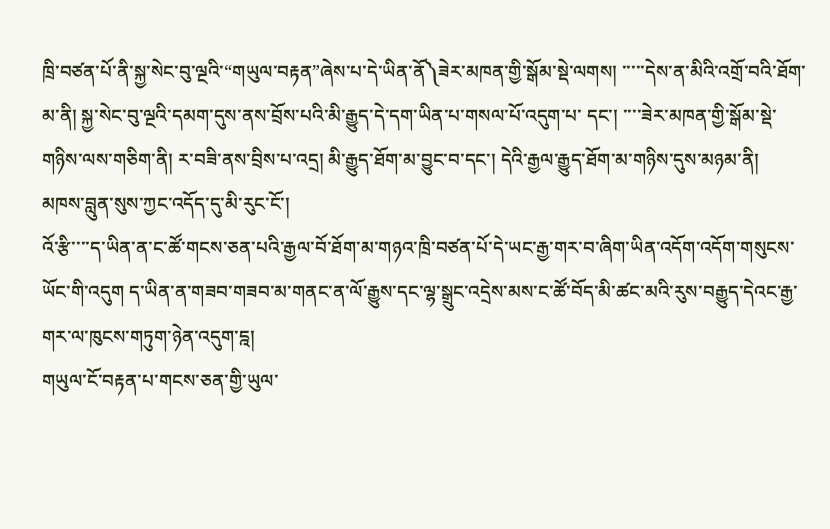ཁྲི་བཙན་པོ་ནི་སྐྱ་སེང་བུ་ལྔའི་“གཡུལ་བརྟན”ཞེས་པ་དེ་ཡིན་ནོ༽ཟེར་མཁན་གྱི་སྒོམ་སྡེ་ལགས། ་་་་་དེས་ན་མིའི་འགྲོ་བའི་ཐོག་ མ་ནི། སྐྱ་སེང་བུ་ལྔའི་དམག་དུས་ནས་བྲོས་པའི་མི་རྒྱུད་དེ་དག་ཡིན་པ་གསལ་པོ་འདུག་པ་ དང་། ་་་་ཟེར་མཁན་གྱི་སྒོམ་སྡེ་གཉིས་ལས་གཅིག་ནི། ར་བཟི་ནས་བྲིས་པ་འདྲ། མི་རྒྱུད་ཐོག་མ་བྱུང་བ་དང་། དེའི་རྒྱལ་རྒྱུད་ཐོག་མ་གཉིས་དུས་མཉམ་ནི། མཁས་བླུན་སུས་ཀྱང་འདོད་དུ་མི་རུང་ངོ་།
འོ་རྩི་་་་ད་ཡིན་ན་ང་ཚོ་གངས་ཅན་པའི་རྒྱལ་བོ་ཐོག་མ་གཉའ་ཁྲི་བཙན་པོ་དེ་ཡང་རྒྱ་གར་བ་ཞིག་ཡིན་འདོག་འདོག་གསུངས་ཡོང་གི་འདུག ད་ཡིན་ན་གཟབ་གཟབ་མ་གནང་ན་ལོ་རྒྱུས་དང་ལྷ་སྒྲུང་འདྲེས་མས་ང་ཚོ་བོད་མི་ཚང་མའི་རུས་བརྒྱུད་དེའང་རྒྱ་གར་ལ་ཁུངས་གཏུག་ཉེན་འདུག་དྰ།
གཡུལ་ངོ་བརྟན་པ་གངས་ཅན་གྱི་ཡུལ་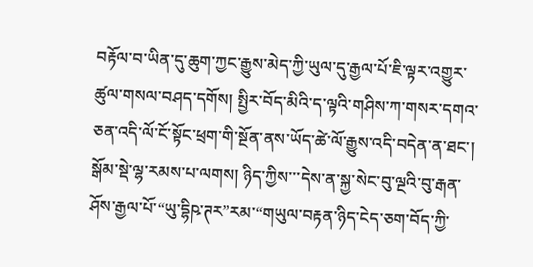བརྟོལ་བ་ཡིན་དུ་ཆུག་ཀྱང་རྒྱུས་མེད་ཀྱི་ཡུལ་དུ་རྒྱལ་པོ་ཇི་ལྟར་འགྱུར་ཚུལ་གསལ་བཤད་དགོས། སྤྱིར་བོད་མིའི་ད་ལྟའི་གཤིས་ཀ་གསར་དགའ་ཅན་འདི་ལོ་ངོ་སྟོང་ཕྲག་གི་སྔོན་ནས་ཡོད་ཚེ་ལོ་རྒྱུས་འདི་བདེན་ན་ཐང་།
སྒོམ་སྡེ་ལྷ་རམས་པ་ལགས། ཉིད་ཀྱིས་་་དེས་ན་སྐྱ་སེང་བུ་ལྔའི་བུ་རྒན་ཤོས་རྒྱལ་པོ་“ཡུ་དྷིཥ་ཊར”རམ་“གཡུལ་བརྟན་ཉིད་ངེད་ཅག་བོད་ཀྱི་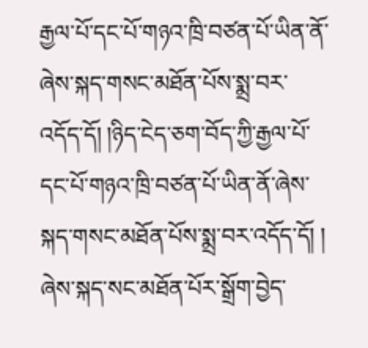རྒྱལ་པོ་དང་པོ་གཉའ་ཁྲི་བཙན་པོ་ཡིན་ནོ་ཞེས་སྐད་གསང་མཐོན་པོས་སྨྲ་བར་འདོད་དོ། །ཉིད་ངེད་ཅག་བོད་ཀྱི་རྒྱལ་པོ་དང་པོ་གཉའ་ཁྲི་བཙན་པོ་ཡིན་ནོ་ཞེས་སྐད་གསང་མཐོན་པོས་སྨྲ་བར་འདོད་དོ། ། ཞེས་སྐད་སང་མཐོན་པོར་སྒྲོག་བྱེད་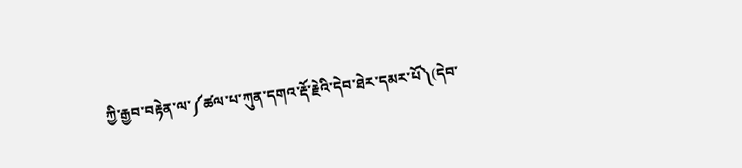ཀྱི་རྒྱབ་བརྟེན་ལ་༼ཚལ་པ་ཀུན་དགའ་རྡོ་རྗེའི་དེབ་ཐེར་དམར་པོ༽(དེབ་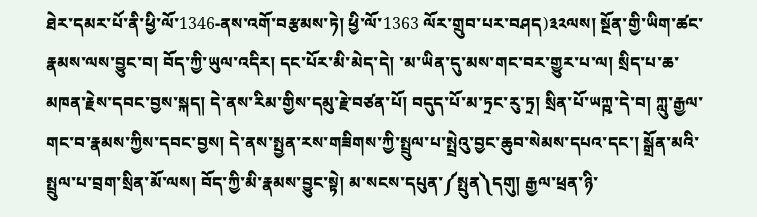ཐེར་དམར་པོ་ནི་ཕྱི་ལོ་1346-ནས་འགོ་བརྩམས་ཏེ། ཕྱི་ལོ་1363 ལོར་གྲུབ་པར་བཤད)༣༢ལས། སྔོན་གྱི་ཡིག་ཚང་རྣམས་ལས་བྱུང་བ། བོད་ཀྱི་ཡུལ་འདིར། དང་པོར་མི་མེད་དེ། ་མ་ཡིན་དུ་མས་གང་བར་གྱུར་པ་ལ། སྲིད་པ་ཆ་མཁན་རྗེས་དབང་བྱས་སྐད། དེ་ནས་རིམ་གྱིས་དམུ་རྗེ་བཙན་པོ། བདུད་པོ་མ་ཏྲང་རུ་ཏྲ། སྲིན་པོ་ཡཀྵ་དེ་བ། ཀླུ་རྒྱལ་གང་བ་རྣམས་ཀྱིས་དབང་བྱས། དེ་ནས་སྤྱན་རས་གཟིགས་ཀྱི་སྤྲུལ་པ་སྤྲེའུ་བྱང་ཆུབ་སེམས་དཔའ་དང་། སྒྲོན་མའི་སྤྲུལ་པ་བྲག་སྲིན་མོ་ལས། བོད་ཀྱི་མི་རྣམས་བྱུང་སྟེ། མ་སངས་དཔུན་༼སྤུན༽དགུ། རྒྱལ་ཕྲན་ཉི་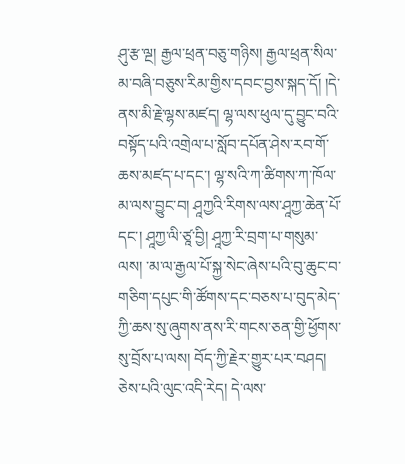ཤུ་རྩ་ལྔ། རྒྱལ་ཕྲན་བཅུ་གཉིས། རྒྱལ་ཕྲན་སིལ་མ་བཞི་བཅུས་རིམ་གྱིས་དབང་བྱས་སྐད་དོ། །དེ་ནས་མི་རྗེ་ལྷས་མཛད། ལྷ་ལས་ཕུལ་དུ་བྱུང་བའི་བསྟོད་པའི་འགྲེལ་པ་སློབ་དཔོན་ཤེས་རབ་གོ་ཆས་མཛད་པ་དང་། ལྷ་སའི་ཀ་ཚིགས་ཀ་ཁོལ་མ་ལས་བྱུང་བ། ཤཱཀྱའི་རིགས་ལས་ཤཱཀྱ་ཆེན་པོ་དང་། ཤཱཀྱ་ལི་ཙཱ་བྱི། ཤཱཀྱ་རི་བྲག་པ་གསུམ་ལས། ་མ་ལ་རྒྱལ་པོ་སྐྱ་སེང་ཞེས་པའི་བུ་ཆུང་བ་གཅིག་དཔུང་གི་ཚོགས་དང་བཅས་པ་བུད་མེད་ཀྱི་ཆས་སུ་ཞུགས་ནས་རི་གངས་ཅན་གྱི་ཕྱོགས་སུ་བྲོས་པ་ལས། བོད་ཀྱི་རྗེར་གྱུར་པར་བཤད།
ཅེས་པའི་ལུང་འདི་རེད། དེ་ལས་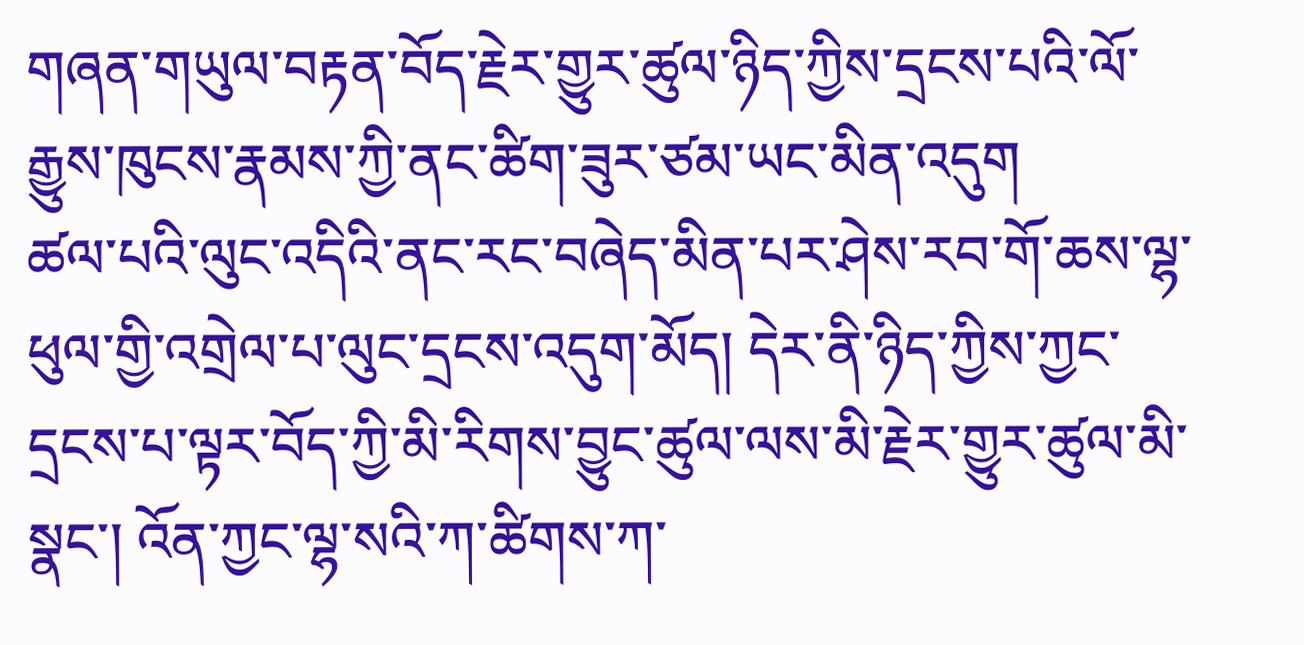གཞན་གཡུལ་བརྟན་བོད་རྗེར་གྱུར་ཚུལ་ཉིད་ཀྱིས་དྲངས་པའི་ལོ་རྒྱུས་ཁུངས་རྣམས་ཀྱི་ནང་ཚིག་ཟུར་ཙམ་ཡང་མིན་འདུག
ཚལ་པའི་ལུང་འདིའི་ནང་རང་བཞེད་མིན་པར་ཤེས་རབ་གོ་ཆས་ལྷ་ཕུལ་གྱི་འགྲེལ་པ་ལུང་དྲངས་འདུག་མོད། དེར་ནི་ཉིད་ཀྱིས་ཀྱང་དྲངས་པ་ལྟར་བོད་ཀྱི་མི་རིགས་བྱུང་ཚུལ་ལས་མི་རྗེར་གྱུར་ཚུལ་མི་སྣང་། འོན་ཀྱང་ལྷ་སའི་ཀ་ཚིགས་ཀ་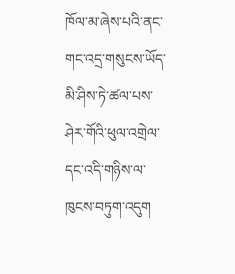ཁོལ་མ་ཞེས་པའི་ནང་གང་འདྲ་གསུངས་ཡོད་མི་ཤིས་ཏེ་ཚལ་པས་ཤེར་གོའི་ཕུལ་འགྲེལ་དང་འདི་གཉིས་ལ་ཁུངས་བཏུག་འདུག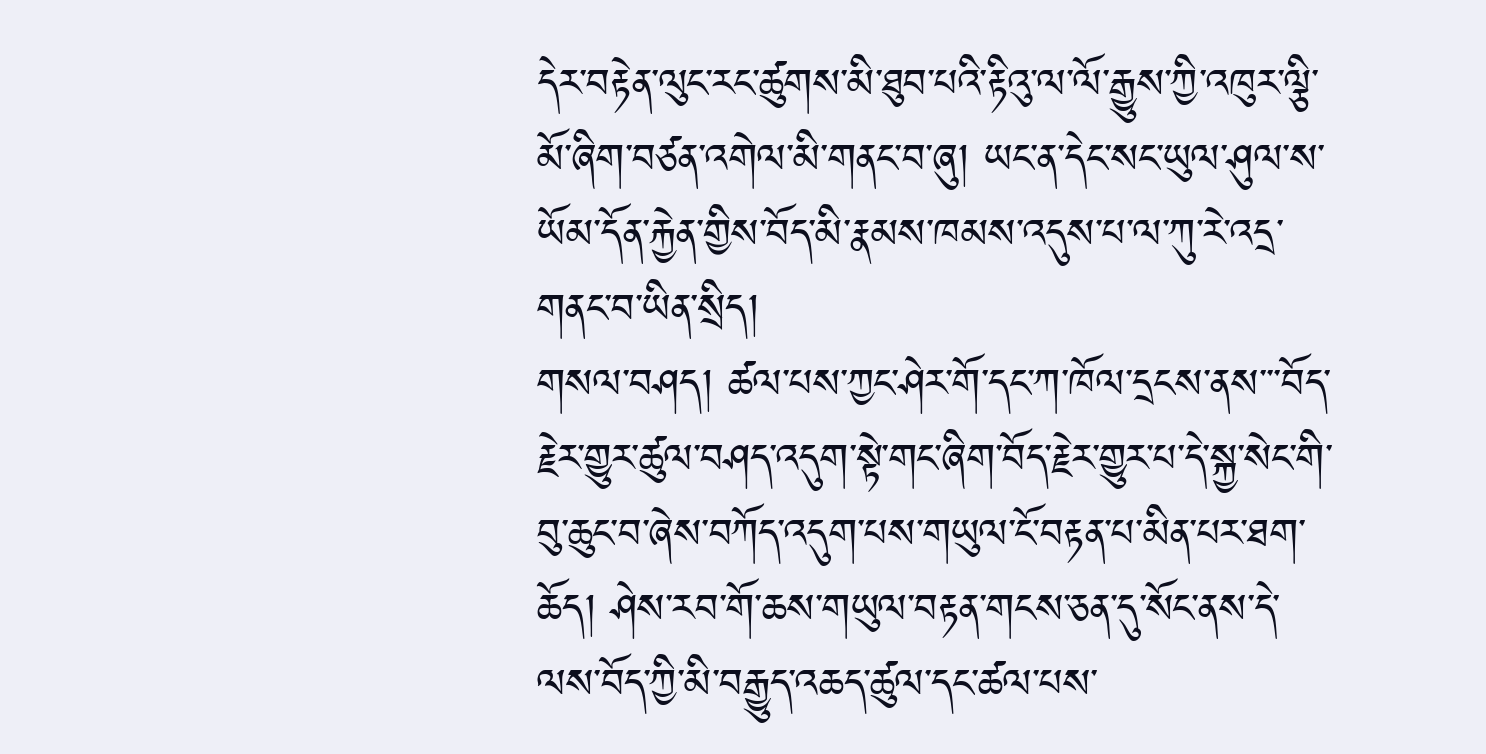དེར་བརྟེན་ལུང་རང་ཚུགས་མི་ཐུབ་པའི་རྟིའུ་ལ་ལོ་རྒྱུས་ཀྱི་འཁུར་ལྕི་མོ་ཞིག་བཙན་འགེལ་མི་གནང་བ་ཞུ། ཡང་ན་དེང་སང་ཡུལ་ཤུལ་ས་ཡོམ་དོན་རྐྱེན་གྱིས་བོད་མི་རྣམས་ཁམས་འདུས་པ་ལ་ཀུ་རེ་འདྲ་གནང་བ་ཡིན་སྲིད།
གསལ་བཤད། ཚལ་པས་ཀྱང་ཤེར་གོ་དང་ཀ་ཁོལ་དྲངས་ནས་་་བོད་རྗེར་གྱུར་ཚུལ་བཤད་འདུག་སྟེ་གང་ཞིག་བོད་རྗེར་གྱུར་པ་དེ་སྐྱ་སེང་གི་བུ་ཆུང་བ་ཞེས་བཀོད་འདུག་པས་གཡུལ་ངོ་བརྟན་པ་མིན་པར་ཐག་ཆོད། ཤེས་རབ་གོ་ཆས་གཡུལ་བརྟན་གངས་ཅན་དུ་སོང་ནས་དེ་ལས་བོད་ཀྱི་མི་བརྒྱུད་འཆད་ཚུལ་དང་ཚལ་པས་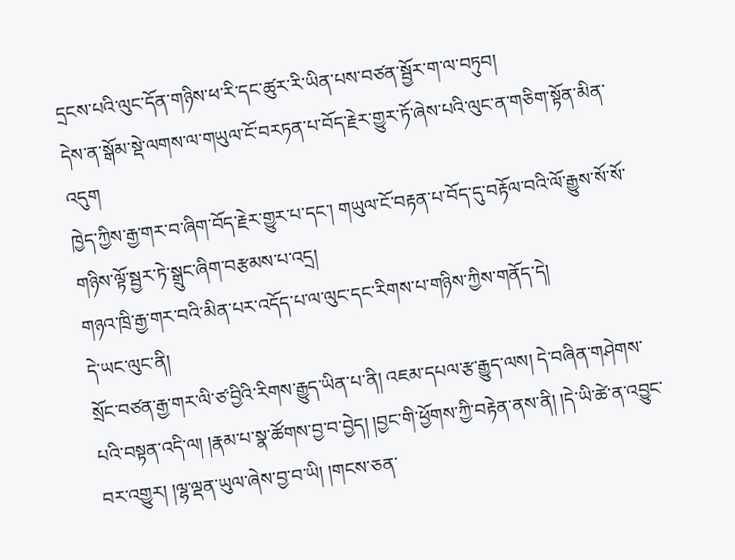དྲངས་པའི་ལུང་དོན་གཉིས་ཕ་རི་དང་ཚུར་རི་ཡིན་པས་བཙན་སྦྱོར་ག་ལ་བཏུབ།
དེས་ན་སྒོམ་སྡེ་ལགས་ལ་གཡུལ་ངོ་བརཏན་པ་བོད་རྗེར་གྱུར་ཏོ་ཞེས་པའི་ལུང་ན་གཅིག་སྟོན་མིན་འདུག
ཁྱེད་ཀྱིས་རྒྱ་གར་བ་ཞིག་བོད་རྗེར་གྱུར་པ་དང་། གཡུལ་ངོ་བརྟན་པ་བོད་དུ་བརྟོལ་བའི་ལོ་རྒྱུས་སོ་སོ་གཉིས་ལྟོ་སྦྱར་ཏེ་སྒྲུང་ཞིག་བརྩམས་པ་འདྲ།
གཉའ་ཁྲི་རྒྱ་གར་བའི་མིན་པར་འདོད་པ་ལ་ལུང་དང་རིགས་པ་གཉིས་ཀྱིས་གནོད་དེ།
དེ་ཡང་ལུང་ནི།
སྲོང་བཙན་རྒྱ་གར་ལི་ཙ་བྱིའི་རིགས་རྒྱུད་ཡིན་པ་ནི། འཇམ་དཔལ་རྩ་རྒྱུད་ལས། དེ་བཞིན་གཤེགས་པའི་བསྟན་འདི་ལ། །རྣམ་པ་སྣ་ཚོགས་བྱ་བ་བྱེད། །བྱང་གི་ཕྱོགས་ཀྱི་བརྟེན་ནས་ནི། །དེ་ཡི་ཚེ་ན་འབྱུང་བར་འགྱུར། །ལྷ་ལྡན་ཡུལ་ཞེས་བྱ་བ་ཡི། །གངས་ཅན་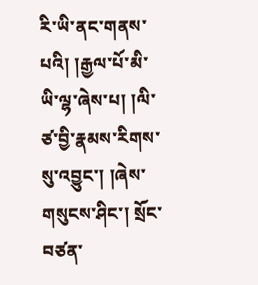རི་ཡི་ནང་གནས་པའི། །རྒྱལ་པོ་མི་ཡི་ལྷ་ཞེས་པ། །ལི་ཙ་བྱི་རྣམས་རིགས་སུ་འབྱུང་། །ཞེས་གསུངས་ཤིང་། སྲོང་བཙན་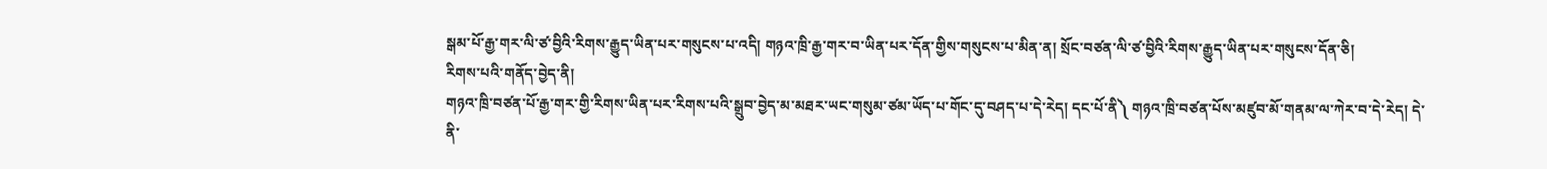སྒམ་པོ་རྒྱ་གར་ལི་ཙ་བྱིའི་རིགས་རྒྱུད་ཡིན་པར་གསུངས་པ་འདི། གཉའ་ཁྲི་རྒྱ་གར་བ་ཡིན་པར་དོན་གྱིས་གསུངས་པ་མིན་ན། སྲོང་བཙན་ལི་ཙ་བྱིའི་རིགས་རྒྱུད་ཡིན་པར་གསུངས་དོན་ཅི།
རིགས་པའི་གནོད་བྱེད་ནི།
གཉའ་ཁྲི་བཙན་པོ་རྒྱ་གར་གྱི་རིགས་ཡིན་པར་རིགས་པའི་སྒྲུབ་བྱེད་མ་མཐར་ཡང་གསུམ་ཙམ་ཡོད་པ་གོང་དུ་བཤད་པ་དེ་རེད། དང་པོ་ནི༽ གཉའ་ཁྲི་བཙན་པོས་མཛུབ་མོ་གནམ་ལ་ཀེར་བ་དེ་རེད། དེ་ནི་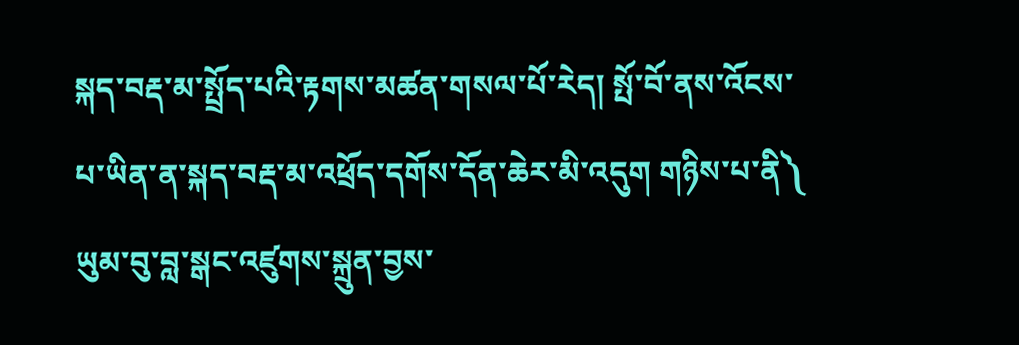སྐད་བརྡ་མ་སྤྲོད་པའི་རྟགས་མཚན་གསལ་པོ་རེད། སྤོ་བོ་ནས་འོངས་པ་ཡིན་ན་སྐད་བརྡ་མ་འཕྲོད་དགོས་དོན་ཆེར་མི་འདུག གཉིས་པ་ནི༽ ཡུམ་བུ་བླ་སྒང་འཛུགས་སྐྲུན་བྱས་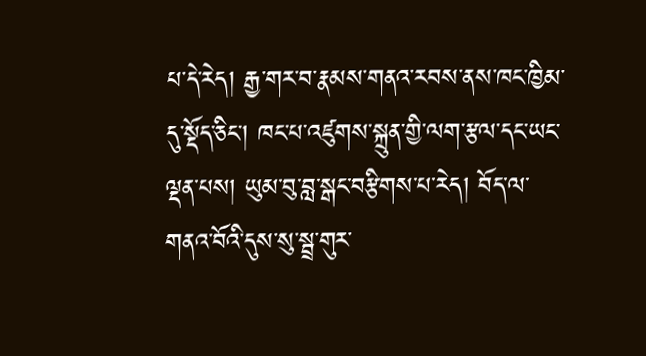པ་དེ་རེད། རྒྱ་གར་བ་རྣམས་གནའ་རབས་ནས་ཁང་ཁྱིམ་དུ་སྡོད་ཅིང་། ཁང་པ་འཛུགས་སྐྲུན་གྱི་ལག་རྩལ་དང་ཡང་ལྡན་པས། ཡུམ་བུ་བླ་སྒང་བརྩིགས་པ་རེད། བོད་ལ་གནའ་བོའི་དུས་སུ་སྦྲ་གུར་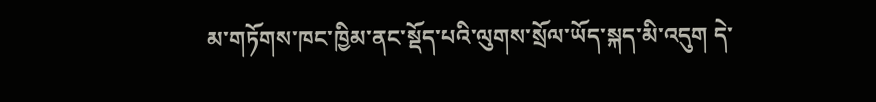མ་གཏོགས་ཁང་ཁྱིམ་ནང་སྡོད་པའི་ལུགས་སྲོལ་ཡོད་སྐད་མི་འདུག དེ་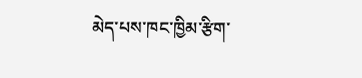མེད་པས་ཁང་ཁྱིམ་རྩིག་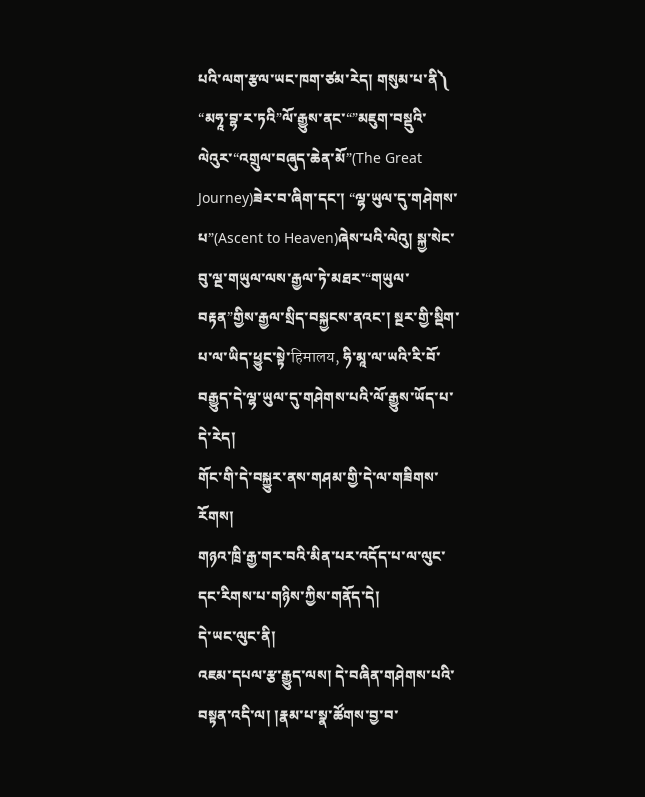པའི་ལག་རྩལ་ཡང་ཁག་ཙམ་རེད། གསུམ་པ་ནི༽ “མཧཱ་བྷ་ར་ཏའི”ལོ་རྒྱུས་ནང་“”མཇུག་བསྡུའི་ལེའུར་“འགྲུལ་བཞུད་ཆེན་མོ”(The Great Journey)ཟེར་བ་ཞིག་དང་། “ལྷ་ཡུལ་དུ་གཤེགས་པ”(Ascent to Heaven)ཞེས་པའི་ལེའུ། སྐྱ་སེང་བུ་ལྔ་གཡུལ་ལས་རྒྱལ་ཏེ་མཐར་“གཡུལ་བརྟན”གྱིས་རྒྱལ་སྲིད་བསྐྱངས་ནའང་། སྔར་གྱི་སྡིག་པ་ལ་ཡིད་ཕྱུང་སྟེ་हिमालय, ཧི་མཱ་ལ་ཡའི་རི་བོ་བརྒྱུད་དེ་ལྷ་ཡུལ་དུ་གཤེགས་པའི་ལོ་རྒྱུས་ཡོད་པ་དེ་རེད།
གོང་གི་དེ་བསྐྱུར་ནས་གཤམ་གྱི་དེ་ལ་གཟིགས་རོགས།
གཉའ་ཁྲི་རྒྱ་གར་བའི་མིན་པར་འདོད་པ་ལ་ལུང་དང་རིགས་པ་གཉིས་ཀྱིས་གནོད་དེ།
དེ་ཡང་ལུང་ནི།
འཇམ་དཔལ་རྩ་རྒྱུད་ལས། དེ་བཞིན་གཤེགས་པའི་བསྟན་འདི་ལ། །རྣམ་པ་སྣ་ཚོགས་བྱ་བ་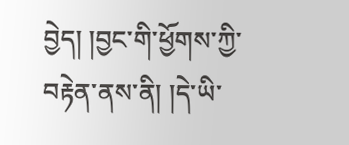བྱེད། །བྱང་གི་ཕྱོགས་ཀྱི་བརྟེན་ནས་ནི། །དེ་ཡི་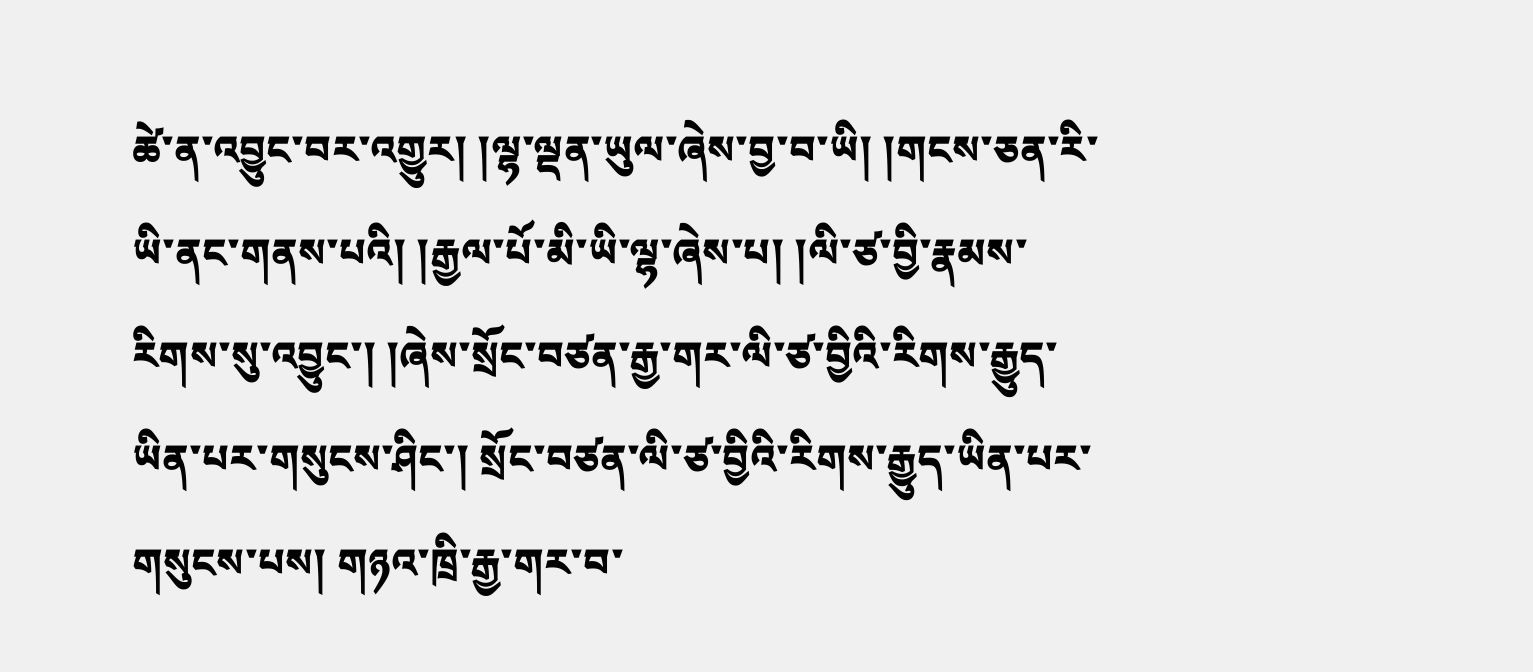ཚེ་ན་འབྱུང་བར་འགྱུར། །ལྷ་ལྡན་ཡུལ་ཞེས་བྱ་བ་ཡི། །གངས་ཅན་རི་ཡི་ནང་གནས་པའི། །རྒྱལ་པོ་མི་ཡི་ལྷ་ཞེས་པ། །ལི་ཙ་བྱི་རྣམས་རིགས་སུ་འབྱུང་། །ཞེས་སྲོང་བཙན་རྒྱ་གར་ལི་ཙ་བྱིའི་རིགས་རྒྱུད་ཡིན་པར་གསུངས་ཤིང་། སྲོང་བཙན་ལི་ཙ་བྱིའི་རིགས་རྒྱུད་ཡིན་པར་གསུངས་པས། གཉའ་ཁྲི་རྒྱ་གར་བ་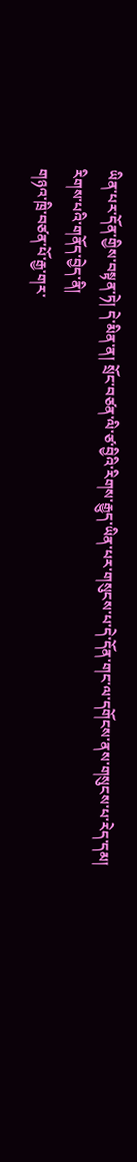ཡིན་པར་དོན་གྱིས་བསྟན་ཏེ། དེ་མིན་ན། སྲོང་བཙན་ལི་ཙ་བྱིའི་རིགས་རྒྱུད་ཡིན་པར་གསུངས་པ་དེ་དོན་གང་ལ་དགོངས་ནས་གསུངས་པ་རེད་དམ།
རིགས་པའི་གནོད་བྱེད་ནི།
གཉའ་ཁྲི་བཙན་པོ་རྒྱ་གར་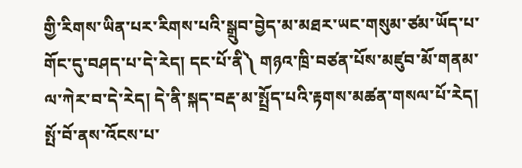གྱི་རིགས་ཡིན་པར་རིགས་པའི་སྒྲུབ་བྱེད་མ་མཐར་ཡང་གསུམ་ཙམ་ཡོད་པ་གོང་དུ་བཤད་པ་དེ་རེད། དང་པོ་ནི༽ གཉའ་ཁྲི་བཙན་པོས་མཛུབ་མོ་གནམ་ལ་ཀེར་བ་དེ་རེད། དེ་ནི་སྐད་བརྡ་མ་སྤྲོད་པའི་རྟགས་མཚན་གསལ་པོ་རེད། སྤོ་བོ་ནས་འོངས་པ་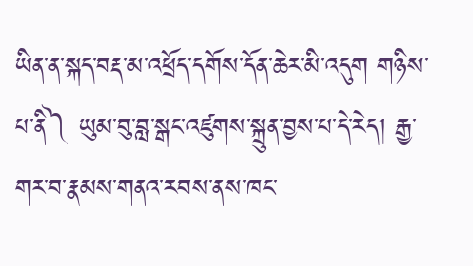ཡིན་ན་སྐད་བརྡ་མ་འཕྲོད་དགོས་དོན་ཆེར་མི་འདུག གཉིས་པ་ནི༽ ཡུམ་བུ་བླ་སྒང་འཛུགས་སྐྲུན་བྱས་པ་དེ་རེད། རྒྱ་གར་བ་རྣམས་གནའ་རབས་ནས་ཁང་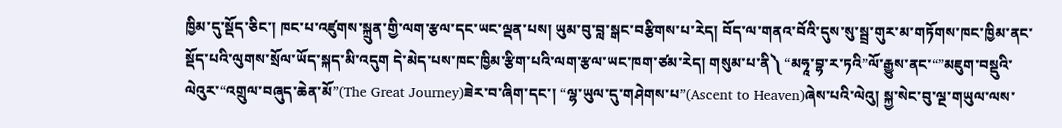ཁྱིམ་དུ་སྡོད་ཅིང་། ཁང་པ་འཛུགས་སྐྲུན་གྱི་ལག་རྩལ་དང་ཡང་ལྡན་པས། ཡུམ་བུ་བླ་སྒང་བརྩིགས་པ་རེད། བོད་ལ་གནའ་བོའི་དུས་སུ་སྦྲ་གུར་མ་གཏོགས་ཁང་ཁྱིམ་ནང་སྡོད་པའི་ལུགས་སྲོལ་ཡོད་སྐད་མི་འདུག དེ་མེད་པས་ཁང་ཁྱིམ་རྩིག་པའི་ལག་རྩལ་ཡང་ཁག་ཙམ་རེད། གསུམ་པ་ནི༽ “མཧཱ་བྷ་ར་ཏའི”ལོ་རྒྱུས་ནང་“”མཇུག་བསྡུའི་ལེའུར་“འགྲུལ་བཞུད་ཆེན་མོ”(The Great Journey)ཟེར་བ་ཞིག་དང་། “ལྷ་ཡུལ་དུ་གཤེགས་པ”(Ascent to Heaven)ཞེས་པའི་ལེའུ། སྐྱ་སེང་བུ་ལྔ་གཡུལ་ལས་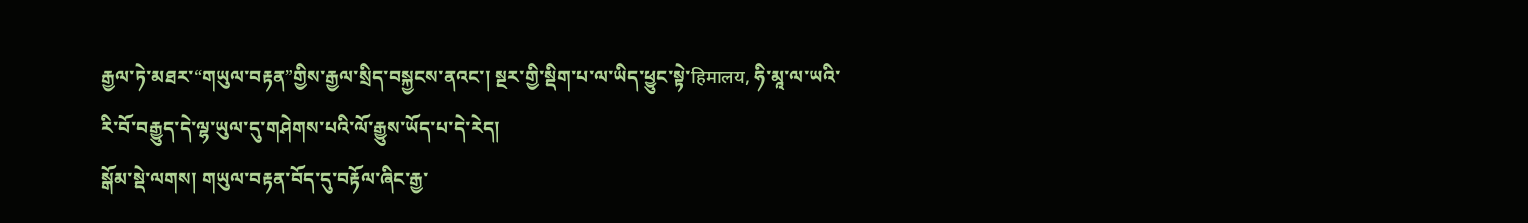རྒྱལ་ཏེ་མཐར་“གཡུལ་བརྟན”གྱིས་རྒྱལ་སྲིད་བསྐྱངས་ནའང་། སྔར་གྱི་སྡིག་པ་ལ་ཡིད་ཕྱུང་སྟེ་हिमालय, ཧི་མཱ་ལ་ཡའི་རི་བོ་བརྒྱུད་དེ་ལྷ་ཡུལ་དུ་གཤེགས་པའི་ལོ་རྒྱུས་ཡོད་པ་དེ་རེད།
སྒོམ་སྡེ་ལགས། གཡུལ་བརྟན་བོད་དུ་བརྟོལ་ཞིང་རྒྱ་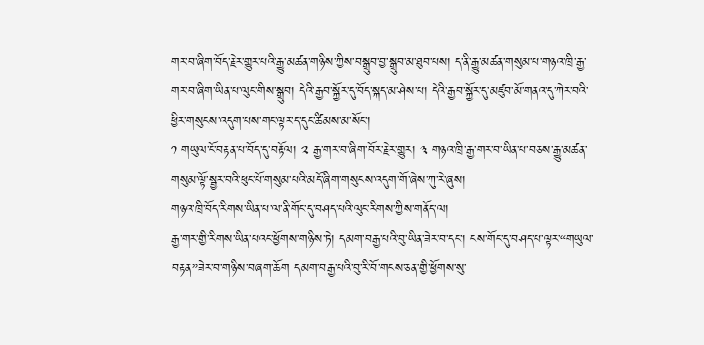གར་བ་ཞིག་བོད་རྗེར་གྱུར་པའི་རྒྱུ་མཚན་གཉིས་ཀྱིས་བསྒྲུབ་བྱ་སྒྲུབ་མ་ཐུབ་པས། ད་ནི་རྒྱུ་མཚན་གསུམ་པ་གཉའ་ཁྲི་རྒྱ་གར་བ་ཞིག་ཡིན་པ་ལུང་གིས་སྒྲུབ། དེའི་རྒྱབ་སྐྱོར་དུ་བོད་སྐད་མ་ཤེས་པ། དེའི་རྒྱབ་སྐྱོར་དུ་མཛུབ་མོ་གནའ་དུ་ཀེར་བའི་ཕྱིར་གསུངས་འདུག་པས་གང་ལྟར་ད་དུང་ཚིམས་མ་སོང་།
༡ གཡུལ་ངོ་བརྟན་པ་བོད་དུ་བརྟོལ། ༢ རྒྱ་གར་བ་ཞིག་བོར་རྗེར་གྱུར། ༣ གཉའ་ཁྲི་རྒྱ་གར་བ་ཡིན་པ་བཅས་རྒྱུ་མཚན་གསུམ་ལྟོ་སྦྱར་བའི་ཕུང་པོ་གསུམ་པའི་མདོ་ཞིག་གསུངས་འདུག་གོ་ཞེས་ཀུ་རེ་ཞུས།
གཉའ་ཁྲི་བོད་རིགས་ཡིན་པ་ལ་ནི་གོང་དུ་བཤད་པའི་ལུང་རིགས་ཀྱིས་གནོད་ལ།
རྒྱ་གར་གྱི་རིགས་ཡིན་པའང་ཕྱོགས་གཉིས་ཏེ། དམག་བརྒྱ་པའི་བུ་ཡིན་ཟེར་བ་དང་། ངས་གོང་དུ་བཤད་པ་ལྟར་“གཡུལ་བརྟན”ཟེར་བ་གཉིས་བཞག་ཆོག དམག་བརྒྱ་པའི་བུ་རི་བོ་གངས་ཅན་གྱི་ཕྱོགས་སུ་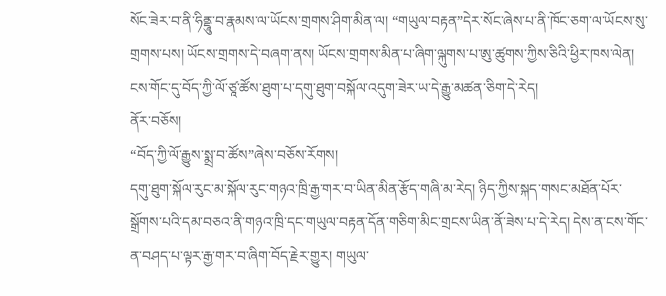སོང་ཟེར་བ་ནི་ཧིནྡཱུ་བ་རྣམས་ལ་ཡོངས་གྲགས་ཤིག་མིན་ལ། “གཡུལ་བརྟན”དེར་སོང་ཞེས་པ་ནི་ཁོང་ཅག་ལ་ཡོངས་སུ་གྲགས་པས། ཡོངས་གྲགས་དེ་བཞག་ནས། ཡོངས་གྲགས་མིན་པ་ཞིག་ལྐུགས་པ་ཨུ་ཚུགས་ཀྱིས་ཅིའི་ཕྱིར་ཁས་ལེན།
ངས་གོང་དུ་བོད་ཀྱི་ལོ་ཙཱ་ཚོས་ཐུག་པ་དགུ་ཐུག་བསྐོལ་འདུག་ཟེར་ཡ་དེ་རྒྱུ་མཚན་ཅིག་དེ་རེད།
ནོར་བཅོས།
“བོད་ཀྱི་ལོ་རྒྱུས་སྨྲ་བ་ཚོས”ཞེས་བཅོས་རོགས།
དགུ་ཐུག་སྐོལ་རུང་མ་སྐོལ་རུང་གཉའ་ཁྲི་རྒྱ་གར་བ་ཡིན་མིན་རྩོད་གཞི་མ་རེད། ཉིད་ཀྱིས་སྐད་གསང་མཐོན་པོར་སྒྲོགས་པའི་དམ་བཅའ་ནི་གཉའ་ཁྲི་དང་གཡུལ་བརྟན་དོན་གཅིག་མིང་གྲངས་ཡིན་ནོ་ཟེས་པ་དེ་རེད། དེས་ན་ངས་གོང་ན་བཤད་པ་ལྟར་རྒྱ་གར་བ་ཞིག་བོད་རྗེར་གྱུར། གཡུལ་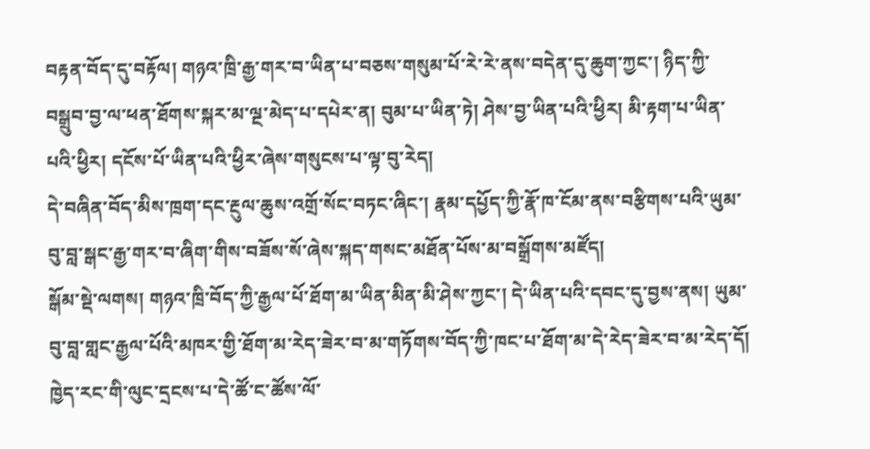བརྟན་བོད་དུ་བརྟོལ། གཉའ་ཁྲི་རྒྱ་གར་བ་ཡིན་པ་བཅས་གསུམ་པོ་རེ་རེ་ནས་བདེན་དུ་ཆུག་ཀྱང་། ཉིད་ཀྱི་བསྒྲུབ་བྱ་ལ་ཕན་ཐོགས་སྐར་མ་ལྔ་མེད་པ་དཔེར་ན། བུམ་པ་ཡིན་ཏེ། ཤེས་བྱ་ཡིན་པའི་ཕྱིར། མི་རྟག་པ་ཡིན་པའི་ཕྱིར། དངོས་པོ་ཡིན་པའི་ཕྱིར་ཞེས་གསུངས་པ་ལྟ་བུ་རེད།
དེ་བཞིན་བོད་མིས་ཁྲག་དང་རྔུལ་ཆུས་འགྲོ་སོང་བཏང་ཞིང་། རྣམ་དཔྱོད་ཀྱི་རྣོ་ཁ་ངོམ་ནས་བརྩིགས་པའི་ཡུམ་བུ་བླ་སྒང་རྒྱ་གར་བ་ཞིག་གིས་བཟོས་སོ་ཞེས་སྐད་གསང་མཐོན་པོས་མ་བསྒྲོགས་མཛོད།
སྒོམ་སྡེ་ལགས། གཉའ་ཁྲི་བོད་ཀྱི་རྒྱལ་པོ་ཐོག་མ་ཡིན་མིན་མི་ཤེས་ཀྱང་། དེ་ཡིན་པའི་དབང་དུ་བྱས་ནས། ཡུམ་བུ་བླ་གླང་རྒྱལ་པོའི་མཁར་གྱི་ཐོག་མ་རེད་ཟེར་བ་མ་གཏོགས་བོད་ཀྱི་ཁང་པ་ཐོག་མ་དེ་རེད་ཟེར་བ་མ་རེད་དོ། ཁྱེད་རང་གི་ལུང་དྲངས་པ་དེ་ཚོ་ང་ཚོས་ལོ་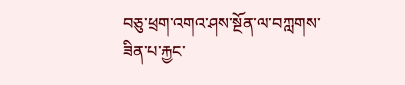བཅུ་ཕྲག་འགའ་ཤས་སྔོན་ལ་བཀླགས་ཟིན་པ་རྐྱང་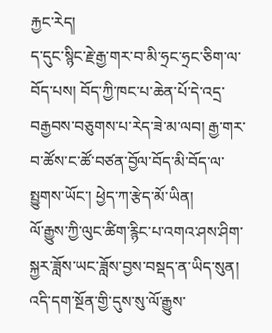རྐྱང་རེད།
ད་དུང་སྙིང་རྗེ་རྒྱ་གར་བ་མི་ཧྲང་ཧྲང་ཅིག་ལ་བོད་པས། བོད་ཀྱི་ཁང་པ་ཆེན་པོ་དེ་འདྲ་བརྒྱབས་བཅུགས་པ་རེད་ཟེ་མ་ལབ། རྒྱ་གར་བ་ཚོས་ང་ཚོ་བཙན་བྱོལ་བོད་མི་བོད་ལ་སྤྱུགས་ཡོང་། ཕྱེད་ཀ་རྩེད་མོ་ཡིན།
ལོ་རྒྱུས་ཀྱི་ལུང་ཚིག་རྙིང་པ་འགའ་ཤས་ཤིག་སྐྱར་ཟློས་ཡང་ཟློས་བྱས་བསྡད་ན་ཡིད་སུན། འདི་དག་སྔོན་གྱི་དུས་སུ་ལོ་རྒྱུས་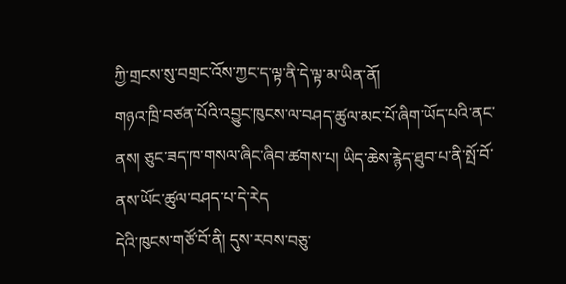ཀྱི་གྲངས་སུ་བགྲང་འོས་ཀྱང་ད་ལྟ་ནི་དེ་ལྟ་མ་ཡིན་ནོ།
གཉའ་ཁྲི་བཙན་པོའི་འབྱུང་ཁུངས་ལ་བཤད་ཚུལ་མང་པོ་ཞིག་ཡོད་པའི་ནང་ནས། ཅུང་ཟད་ཁ་གསལ་ཞིང་ཞིབ་ཚགས་པ། ཡིད་ཆེས་རྙེད་ཐུབ་པ་ནི་སྤོ་བོ་ནས་ཡོང་ཚུལ་བཤད་པ་དེ་རེད
དེའི་ཁུངས་གཙོ་བོ་ནི། དུས་རབས་བཅུ་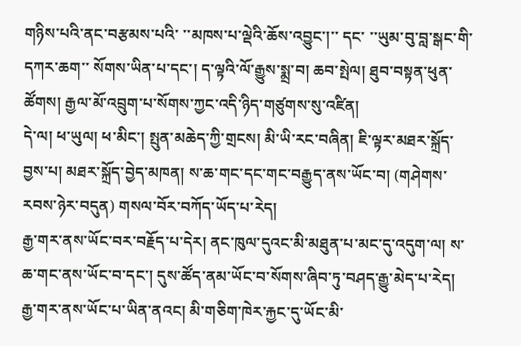གཉིས་པའི་ནང་བརྩམས་པའི་ ་་མཁས་པ་ལྡེའི་ཆོས་འབྱུང་།་་ དང་ ་་ཡུམ་བུ་བླ་སྒང་གི་དཀར་ཆག་་ སོགས་ཡིན་པ་དང་། ད་ལྟའི་ལོ་རྒྱུས་སྨྲ་བ། ཆབ་སྤེལ། ཐུབ་བསྟན་ཕུན་ཚོགས། རྒྱལ་མོ་འབྲུག་པ་སོགས་ཀྱང་འདི་ཉིད་གཙུགས་སུ་འཛིན།
དེ་ལ། ཕ་ཡུལ། ཕ་མིང་། སྤུན་མཆེད་ཀྱི་གྲངས། མི་ཡི་རང་བཞིན། ཇི་ལྟར་མཐར་སྐྲོད་བྱས་པ། མཐར་སྐྲོད་བྱེད་མཁན། ས་ཆ་གང་དང་གང་བརྒྱུད་ནས་ཡོང་བ། (གཤེགས་རབས་ཉེར་བདུན) གསལ་བོར་བཀོད་ཡོད་པ་རེད།
རྒྱ་གར་ནས་ཡོང་བར་བརྗོད་པ་དེར། ནང་ཁུལ་དུའང་མི་མཐུན་པ་མང་དུ་འདུག་ལ། ས་ཆ་གང་ནས་ཡོང་བ་དང་། དུས་ཚོད་ནམ་ཡོང་བ་སོགས་ཞིབ་ཏུ་བཤད་རྒྱུ་མེད་པ་རེད། རྒྱ་གར་ནས་ཡོང་པ་ཡིན་ནའང། མི་གཅིག་ཁེར་རྐྱང་དུ་ཡོང་མི་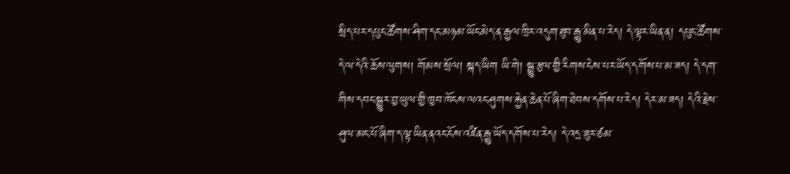སྲིད་པར་དཔུང་ཚོགས་ཤིག་དང་མཉམ་ཡོང་མེད་ན་རྒྱལ་ཁྲིར་འདུག་ཐུབ་རྒྱུ་མིན་པ་རེད། དེ་ལྟར་ཡིན་ན། དཔུང་ཚོགས་དེ་ལ་དེའི་ཆོས་ལུགས། གོམས་སྲོལ། སྐད་ཡིག ཡི་གེ། སྒྱུ་རྩལ་གྱི་རིགས་ངེས་པར་ཡོད་དགོས་པ་མ་ཟད། དེ་དག་གིས་དབང་སྒྱུར་བྱ་ཡུལ་གྱི་ཁྱབ་ཁོངས་ལའང་ཤུགས་རྐྱེན་ཆེན་པོ་ཞིག་ཐེབས་དགོས་པ་རེད། དེར་མ་ཟད། དེའི་རྗེས་ཤུལ་མང་པོ་ཞིག་ད་ལྟ་ཡིན་ནའང་ངོས་འཛིན་རྒྱུ་ཡོད་དགོས་པ་རེད། དེ་འདྲ་ཟུར་ཙམ་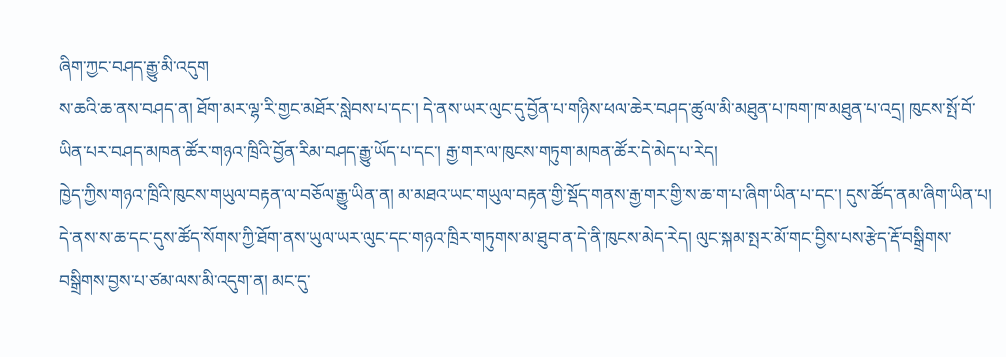ཞིག་ཀྱང་བཤད་རྒྱུ་མི་འདུག
ས་ཆའི་ཆ་ནས་བཤད་ན། ཐོག་མར་ལྷ་རི་གྱང་མཐོར་སླེབས་པ་དང་། དེ་ནས་ཡར་ལུང་དུ་བྱོན་པ་གཉིས་ཕལ་ཆེར་བཤད་ཚུལ་མི་མཐུན་པ་ཁག་ཁ་མཐུན་པ་འདྲ། ཁུངས་སྤོ་བོ་ཡིན་པར་བཤད་མཁན་ཚོར་གཉའ་ཁྲིའི་བྱོན་རིམ་བཤད་རྒྱུ་ཡོད་པ་དང་། རྒྱ་གར་ལ་ཁུངས་གཏུག་མཁན་ཚོར་དེ་མེད་པ་རེད།
ཁྱེད་ཀྱིས་གཉའ་ཁྲིའི་ཁུངས་གཡུལ་བརྟན་ལ་བཅོལ་རྒྱུ་ཡིན་ན། མ་མཐའ་ཡང་གཡུལ་བརྟན་གྱི་སྡོད་གནས་རྒྱ་གར་གྱི་ས་ཆ་ག་པ་ཞིག་ཡིན་པ་དང་། དུས་ཚོད་ནམ་ཞིག་ཡིན་པ། དེ་ནས་ས་ཆ་དང་དུས་ཚོད་སོགས་ཀྱི་ཐོག་ནས་ཡུལ་ཡར་ལུང་དང་གཉའ་ཁྲིར་གཏུགས་མ་ཐུབ་ན་དེ་ནི་ཁུངས་མེད་རེད། ལུང་སྐམ་སྤར་མོ་གང་བྱིས་པས་རྩེད་རྡོ་བསྒྲིགས་བསྒྲིགས་བྱས་པ་ཙམ་ལས་མི་འདུག་ན། མང་དུ་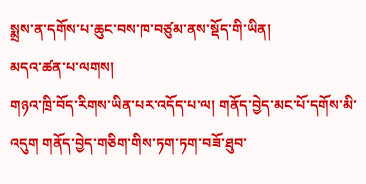སྨྲས་ན་དགོས་པ་ཆུང་བས་ཁ་བཙུམ་ནས་སྡོད་གི་ཡིན།
མདའ་ཚན་པ་ལགས།
གཉའ་ཁྲི་བོད་རིགས་ཡིན་པར་འདོད་པ་ལ། གནོད་བྱེད་མང་པོ་དགོས་མི་འདུག གནོད་བྱེད་གཅིག་གིས་ཏག་ཏག་བཟོ་ཐུབ་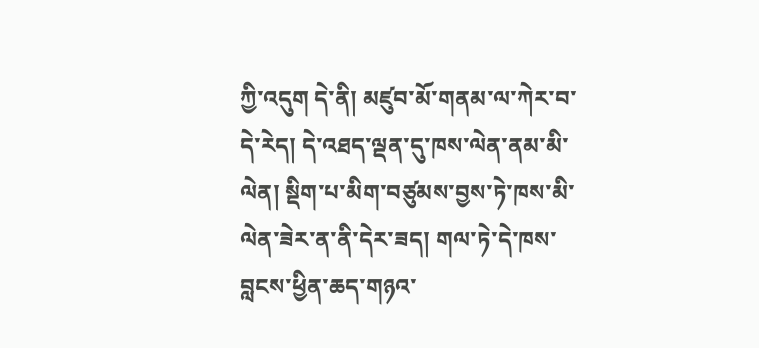ཀྱི་འདུག དེ་ནི། མཛུབ་མོ་གནམ་ལ་ཀེར་བ་དེ་རེད། དེ་འཐད་ལྡན་དུ་ཁས་ལེན་ནམ་མི་ལེན། སྡིག་པ་མིག་བཙུམས་བྱས་ཏེ་ཁས་མི་ལེན་ཟེར་ན་ནི་དེར་ཟད། གལ་ཏེ་དེ་ཁས་བླངས་ཕྱིན་ཆད་གཉའ་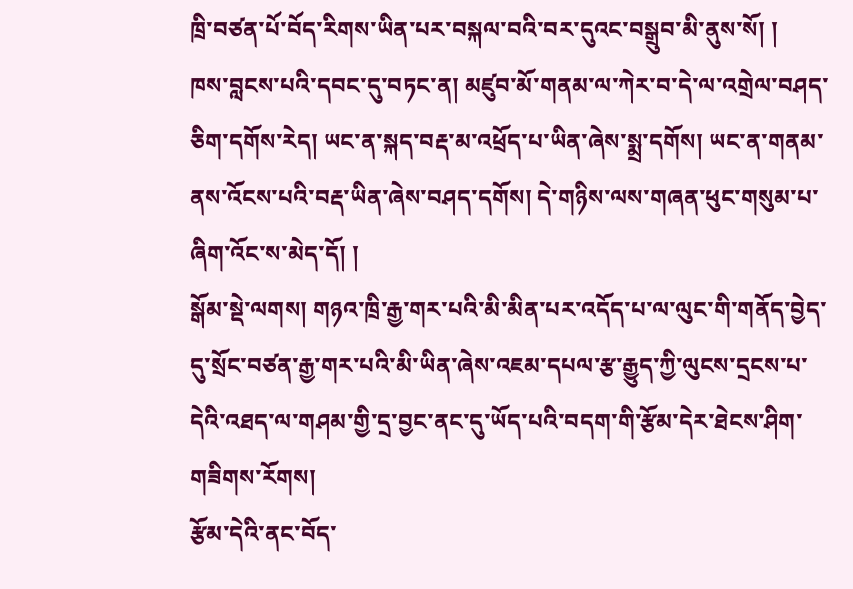ཁྲི་བཙན་པོ་བོད་རིགས་ཡིན་པར་བསྐལ་བའི་བར་དུའང་བསྒྲུབ་མི་ནུས་སོ། །
ཁས་བླངས་པའི་དབང་དུ་བཏང་ན། མཛུབ་མོ་གནམ་ལ་ཀེར་བ་དེ་ལ་འགྲེལ་བཤད་ཅིག་དགོས་རེད། ཡང་ན་སྐད་བརྡ་མ་འཕྲོད་པ་ཡིན་ཞེས་སྨྲ་དགོས། ཡང་ན་གནམ་ནས་འོངས་པའི་བརྡ་ཡིན་ཞེས་བཤད་དགོས། དེ་གཉིས་ལས་གཞན་ཕུང་གསུམ་པ་ཞིག་འོང་ས་མེད་དོ། །
སྒོམ་སྡེ་ལགས། གཉའ་ཁྲི་རྒྱ་གར་པའི་མི་མིན་པར་འདོད་པ་ལ་ལུང་གི་གནོད་བྱེད་དུ་སྲོང་བཙན་རྒྱ་གར་པའི་མི་ཡིན་ཞེས་འཇམ་དཔལ་རྩ་རྒྱུད་ཀྱི་ལུངས་དྲངས་པ་དེའི་འཐད་ལ་གཤམ་གྱི་དྲ་བྱང་ནང་དུ་ཡོད་པའི་བདག་གི་རྩོམ་དེར་ཐེངས་ཤིག་གཟིགས་རོགས།
རྩོམ་དེའི་ནང་བོད་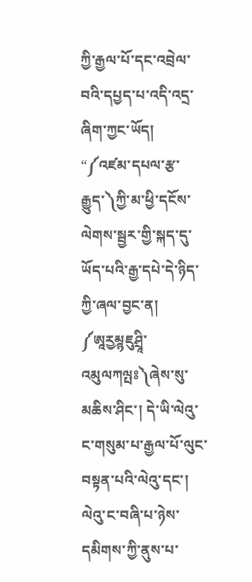ཀྱི་རྒྱལ་པོ་དང་འབྲེལ་བའི་དཔྱད་པ་འདི་འདྲ་ཞིག་ཀྱང་ཡོད།
“༼འཛམ་དཔལ་རྩ་རྒྱུད་༽ཀྱི་མ་ཕྱི་དངོས་ལེགས་སྦྱར་གྱི་སྐད་དུ་ཡོད་པའི་རྒྱ་དཔེ་དེ་ཉིད་ཀྱི་ཞལ་བྱང་ན། ༼ཨཱརྱམྙཇུཤྲཱི་འམུལཀལྤཿ༽ཞེས་སུ་མཆིས་ཤིང་། དེ་ཡི་ལེའུ་ང་གསུམ་པ་རྒྱལ་པོ་ལུང་བསྟན་པའི་ལེའུ་དང་། ལེའུ་ང་བཞི་པ་ཉེས་དམིགས་ཀྱི་ནུས་པ་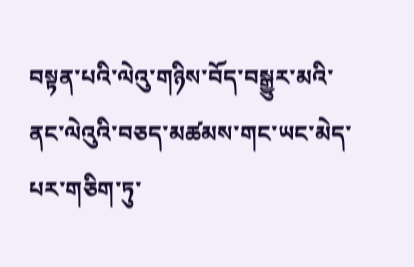བསྟན་པའི་ལེའུ་གཉིས་བོད་བསྒྱུར་མའི་ནང་ལེའུའི་བཅད་མཚམས་གང་ཡང་མེད་པར་གཅིག་ཏུ་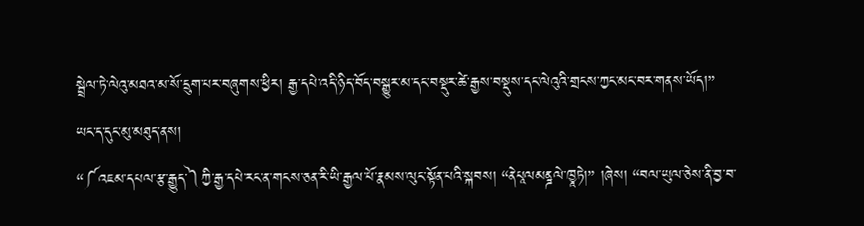སྦྲེལ་ཏེ་ལེའུ་མཐའ་མ་སོ་དྲུག་པར་བཞུགས་ཕྱིར། རྒྱ་དཔེ་འདི་ཉིད་བོད་བསྒྱུར་མ་དང་བསྡུར་ཚེ་རྒྱས་བསྡུས་དང་ལེའུའི་གྲངས་ཀྱང་མང་བར་གནས་ཡོད།”
ཡང་ད་དུང་མུ་མཐུད་ནས།
“༼འཇམ་དཔལ་རྩ་རྒྱུད་༽ཀྱི་རྒྱ་དཔེ་རང་ན་གངས་ཅན་རི་ཡི་རྒྱལ་པོ་རྣམས་ལུང་སྟོན་པའི་སྐབས། “ནེཔཱལམནྜལེ་ཁྱཱཏེ།” །ཞེས། “བལ་ཡུལ་ཅེས་ནི་བྱ་བ་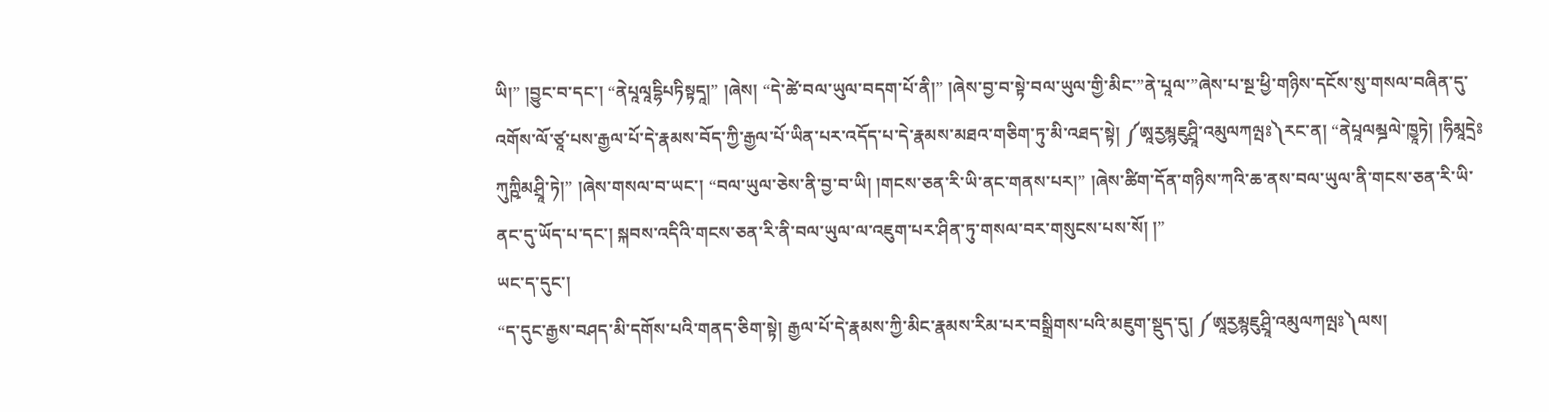ཡི།” །བྱུང་བ་དང་། “ནེཔཱལཱདྷིཔཏིསྟདཱ།” །ཞེས། “དེ་ཚེ་བལ་ཡུལ་བདག་པོ་ནི།” །ཞེས་བྱ་བ་སྟེ་བལ་ཡུལ་གྱི་མིང་”ནེ་པཱལ་”ཞེས་པ་སྔ་ཕྱི་གཉིས་དངོས་སུ་གསལ་བཞིན་དུ་འགོས་ལོ་ཙཱ་པས་རྒྱལ་པོ་དེ་རྣམས་བོད་ཀྱི་རྒྱལ་པོ་ཡིན་པར་འདོད་པ་དེ་རྣམས་མཐའ་གཅིག་ཏུ་མི་འཐད་སྟེ། ༼ཨཱརྱམྙཇུཤྲཱི་འམུལཀལྤཿ༽རང་ན། “ནེཔཱལམྜལེ་ཁྱཱཏེ། །ཧིམཱདྲེཿཀུཀྵིམཤྲཱི་ཏེ།” །ཞེས་གསལ་བ་ཡང་། “བལ་ཡུལ་ཅེས་ནི་བྱ་བ་ཡི། །གངས་ཅན་རི་ཡི་ནང་གནས་པར།” །ཞེས་ཚིག་དོན་གཉིས་ཀའི་ཆ་ནས་བལ་ཡུལ་ནི་གངས་ཅན་རི་ཡི་ནང་དུ་ཡོད་པ་དང་། སྐབས་འདིའི་གངས་ཅན་རི་ནི་བལ་ཡུལ་ལ་འཇུག་པར་ཤིན་ཏུ་གསལ་བར་གསུངས་པས་སོ། །”
ཡང་ད་དུང་།
“ད་དུང་རྒྱས་བཤད་མི་དགོས་པའི་གནད་ཅིག་སྟེ། རྒྱལ་པོ་དེ་རྣམས་ཀྱི་མིང་རྣམས་རིམ་པར་བསྒྲིགས་པའི་མཇུག་སྡུད་དུ། ༼ཨཱརྱམྙཇུཤྲཱི་འམུལཀལྤཿ༽ལས།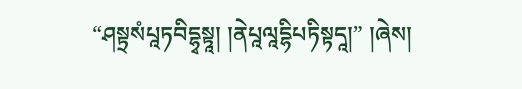“ཤསྟྲསཾཔཱཏབིདྷྭསྟཱ། །ནེཔཱལཱདྷིཔཏིསྟདཱ།” །ཞེས།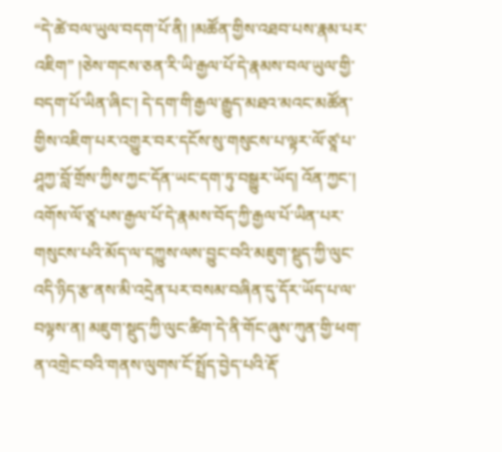“དེ་ཚེ་བལ་ཡུལ་བདག་པོ་ནི། །མཚོན་གྱིས་འཐབ་པས་རྣམ་པར་འཇིག” །ཅེས་གངས་ཅན་རི་ཡི་རྒྱལ་པོ་དེ་རྣམས་བལ་ཡུལ་གྱི་བདག་པོ་ཡིན་ཞིང་། དེ་དག་གི་རྒྱལ་རྒྱུད་མཐའ་མའང་མཚོན་གྱིས་འཇིག་པར་འགྱུར་བར་དངོས་སུ་གསུངས་པ་ལྟར་ལོ་ཙཱ་པ་ཤཱཀྱ་བློ་གྲོས་ཀྱིས་ཀྱང་དོན་ཡང་དག་ཏུ་བསྒྱུར་ཡོད། འོན་ཀྱང་། འགོས་ལོ་ཙཱ་པས་རྒྱལ་པོ་དེ་རྣམས་བོད་ཀྱི་རྒྱལ་པོ་ཡིན་པར་གསུངས་པའི་མོད་ལ་དཀྱུས་ལས་བྱུང་བའི་མཇུག་སྡུད་ཀྱི་ལུང་འདི་ཉིད་རྩ་ནས་མི་འདྲེན་པར་བསམ་བཞིན་དུ་དོར་ཡོད་པ་ལ་བལྟས་ན། མཇུག་སྡུད་ཀྱི་ལུང་ཚིག་དེ་ནི་གོང་ཞུས་ཀུན་གྱི་ཕག་ན་འགྲེང་བའི་གནས་ལུགས་ངོ་སྤྲོད་བྱེད་པའི་རྡོ་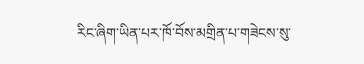རིང་ཞིག་ཡིན་པར་ཁོ་བོས་མགྲིན་པ་གཟེངས་སུ་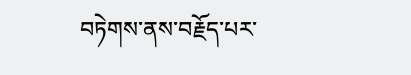བཏེགས་ནས་བརྗོད་པར་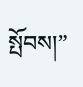སྤོབས།”